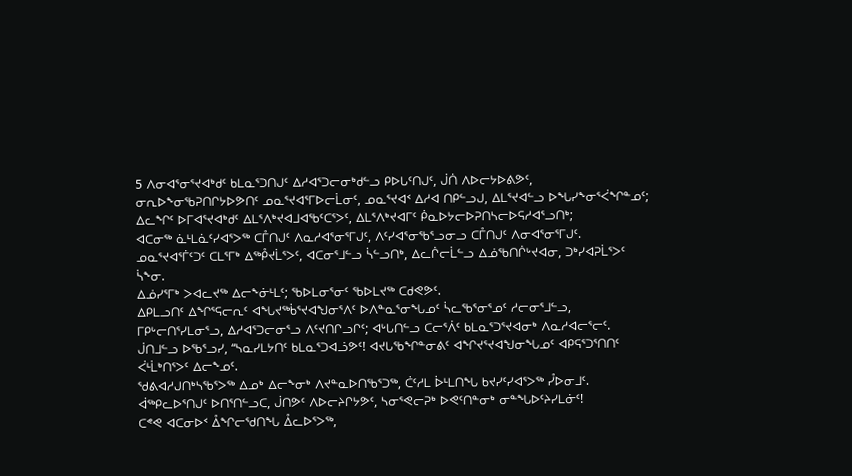5 ᐱᓂᐊᕐᓂᕐᔪᐊᒃᑯᑦ ᑲᒪᓇᕐᑐᑎᒍᑦ ᐃᓱᐊᕐᑐᓕᓂᒃᑯᓪᓗ ᑭᐅᒐᑦᑎᒍᑦ, ᒎᑏ ᐱᐅᓕᔭᐅᕕᕗᑦ, ᓂᕆᐅᖕᓂᖃᕈᑎᒋᔭᐅᕗᑎᑦ ᓄᓇᕐᔪᐊᕐᒥᐅᓕᒫᓂᑦ, ᓄᓇᕐᔪᐊᑉ ᐃᓱᐊ ᑎᑭᓪᓗᒍ, ᐃᒪᕐᔪᐊᓪᓗ ᐅᖓᓯᖕᓂᕐᐹᖏᓐᓄᑦ;
ᐃᓚᖏᑦ ᐅᒥᐊᕐᔪᐊᒃᑯᑦ ᐃᒪᕐᐱᒃᔪᐊᒧᐊᖃᑦᑕᕐᐳᑦ, ᐃᒪᕐᐱᒃᔪᐊᒥᑦ ᑮᓇᐅᔭᓕᐅᕈᑎᓴᓕᐅᕋᓱᐊᕐᓗᑎᒃ;
ᐊᑕᓂᖅ ᓈᒻᒪᓈᑦᓯᐊᕐᐳᖅ ᑕᒤᑎᒍᑦ ᐱᓇᓱᐊᕐᓂᕐᒥᒍᑦ, ᐱᑦᓯᐊᕐᓂᖃᕐᓗᓂᓗ ᑕᒤᑎᒍᑦ ᐱᓂᐊᕐᓂᕐᒥᒍᑦ.
ᓄᓇᕐᔪᐊᕐᒦᑦᑐᑦ ᑕᒪᕐᒥᒃ ᐃᖅᑬᔪᒫᕐᐳᑦ, ᐊᑕᓂᕐᒧᓪᓗ ᓵᓪᓗᑎᒃ, ᐃᓚᒌᓕᒫᓪᓗ ᐃᓅᖃᑎᒌᒡᔪᐊᓂ, ᑐᒃᓯᐊᕈᒫᕐᐳᑦ ᓵᖕᓂ.
ᐃᓅᓯᕐᒥᒃ ᐳᐊᓚᔪᖅ ᐃᓕᖕᓃᒻᒪᑦ; ᖃᐅᒪᓂᕐᓂᑦ ᖃᐅᒪᔪᖅ ᑕᑯᕙᕗᑦ.
ᐃᑭᒪᓗᑎᑦ ᐃᖏᕐᕋᓕᕆᑦ ᐊᖓᔪᖅᑳᕐᔪᐊᖑᓂᕐᐱᑦ ᐅᐱᓐᓇᕐᓂᖓᓄᑦ ᓵᓚᖃᕐᓂᕐᓄᑦ ᓱᓕᓂᕐᒧᓪᓗ, ᒥᑭᒡᓕᑎᕐᓯᒪᓂᕐᓗ, ᐃᓱᐊᕐᑐᓕᓂᕐᓗ ᐱᑦᔪᑎᒋᓗᒋᑦ; ᐊᒡᒐᑎᓪᓗ ᑕᓕᕐᐲᑦ ᑲᒪᓇᕐᑐᕐᔪᐊᓂᒃ ᐱᓇᓱᐊᓕᕐᓕᑦ.
ᒎᑎᒧᓪᓗ ᐅᖃᕐᓗᓯ, “ᓴᓇᓯᒪᔭᑎᑦ ᑲᒪᓇᕐᑐᐊᓘᕗᑦ! ᐊᔪᒐᖃᖏᓐᓂᕕᑦ ᐊᖏᔪᕐᔪᐊᖑᓂᖓᓄᑦ ᐊᑭᕋᕐᑐᕐᑎᑎᑦ ᐹᒻᒫᒃᑎᕐᐳᑦ ᐃᓕᖕᓄᑦ.
ᖁᕕᐊᓱᒍᑎᒃᓴᖃᕐᐳᖅ ᐃᓄᒃ ᐃᓕᖕᓂᒃ ᐱᔪᓐᓇᐅᑎᖃᕐᑐᖅ, ᑖᑦᓱᒪ ᐆᒻᒪᑎᖓ ᑲᔪᓯᑦᓯᐊᕐᐳᖅ ᓮᐅᓂᒧᑦ.
ᐋᖅᑭᓚᐅᕐᑎᒍᑦ ᐅᑎᕐᑎᓪᓗᑕ, ᒎᑎᕗᑦ ᐱᐅᓕᔨᒋᔭᕗᑦ, ᓴᓂᕐᕙᓕᕈᒃ ᐅᕙᑦᑎᓐᓂᒃ ᓂᓐᖓᐅᑦᔨᓯᒪᓃᑦ!
ᑕᕝᕙ ᐊᑕᓂᐅᑉ ᐂᖏᓕᖁᑎᖓ ᐂᓚᐅᕐᐳᖅ,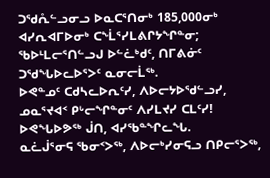ᑐᖁᕅᓪᓗᓂᓗ ᐅᓇᑕᕐᑎᓂᒃ 185,000ᓂᒃ ᐊᓯᕆᐊᒥᐅᓂᒃ ᑕᖕᒫᕐᓯᒪᕕᒋᔭᖏᓐᓂ; ᖃᐅᒻᒪᓕᕐᑎᓪᓗᒍ ᐅᓪᓛᒃᑯᑦ, ᑎᒥᕕᓃᑦ ᑐᖁᖓᐅᓚᐅᕐᐳᑦ ᓇᓂᓕᒫᖅ.
ᐅᕙᓐᓄᑦ ᑕᑯᓴᓚᐅᕆᑦᓯ, ᐱᐅᓕᔭᐅᖁᓪᓗᓯ, ᓄᓇᕐᔪᐊᑉ ᑭᒡᓕᖏᓐᓂᑦ ᐱᓯᒪᔪᓯ ᑕᒪᑦᓯ! ᐅᕙᖓᐅᕗᖅ ᒎᑎ, ᐊᓯᖃᓐᖏᓚᖓ.
ᓇᓛᒎᕐᓂᕋ ᖃᓂᑉᐳᖅ, ᐱᐅᓕᒃᓯᓂᕋᓗ ᑎᑭᓕᕐᐳᖅ,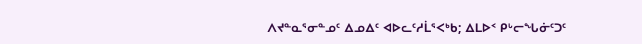ᐱᔪᓐᓇᕐᓂᓐᓄᑦ ᐃᓄᐃᑦ ᐊᐅᓚᑦᓱᒫᕐᐸᒃᑲ; ᐃᒪᐅᑉ ᑭᒡᓕᖓᓃᑦᑐᑦ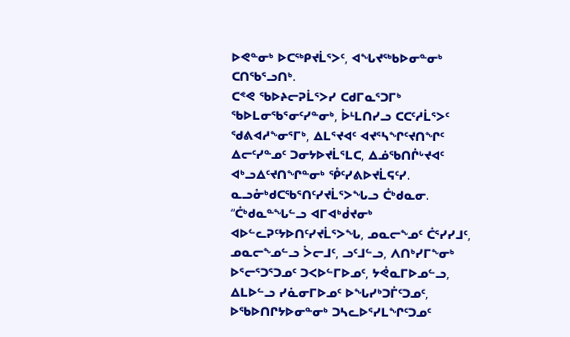ᐅᕙᓐᓂᒃ ᐅᑕᖅᑭᔪᒫᕐᐳᑦ, ᐊᖓᔪᖅᑲᐅᓂᓐᓂᒃ ᑕᑎᖃᕐᓗᑎᒃ.
ᑕᕝᕙ ᖃᐅᔨᓕᕈᒫᕐᐳᓯ ᑕᑯᒥᓇᕐᑐᒥᒃ ᖃᐅᒪᓂᖃᕐᓂᑦᓯᓐᓂᒃ, ᐆᒻᒪᑎᓯᓗ ᑕᑕᑦᓱᒫᕐᐳᑦ ᖁᕕᐊᓱᖕᓂᕐᒥᒃ, ᐃᒪᕐᔪᐊᑦ ᐊᔪᕐᓴᖏᑦᔪᑎᖏᑦ ᐃᓕᑦᓯᓐᓄᑦ ᑐᓂᔭᐅᔪᒫᕐᒪᑕ, ᐃᓅᖃᑎᒌᒡᔪᐊᑦ ᐊᒃᓗᐃᑦᔪᑎᖏᓐᓂᒃ ᕾᑦᓯᕕᐅᔪᒫᕋᑦᓯ.
ᓇᓗᓁᒃᑯᑕᖃᕐᑎᑦᓯᔪᒫᕐᐳᖓᓗ ᑖᒃᑯᓇᓂ. “ᑖᒃᑯᓇᓐᖓᓪᓗ ᐊᒥᐊᒃᑰᔪᓂᒃ ᐊᐅᓪᓚᕈᑦᔭᐅᑎᑦᓯᔪᒫᕐᐳᖓ, ᓄᓇᓕᖕᓄᑦ ᑖᕐᓯᓯᒧᑦ, ᓄᓇᓕᖕᓄᓪᓗ ᐴᓕᒧᑦ, ᓗᑦᒧᓪᓗ, ᐱᑎᒃᓯᒥᖕᓂᒃ ᐅᕐᓕᕐᑐᕐᑐᓄᑦ ᑐᐸᐅᓪᒥᐅᓄᑦ, ᔭᕚᓇᒥᐅᓄᓪᓗ, ᐃᒪᐅᓪᓗ ᓯᓈᓂᒥᐅᓄᑦ ᐅᖓᓯᒃᑐᒦᑦᑐᓄᑦ, ᐅᖃᐅᑎᒋᔭᐅᓂᓐᓂᒃ ᑐᓴᓚᐅᕐᓯᒪᖏᑦᑐᓄᑦ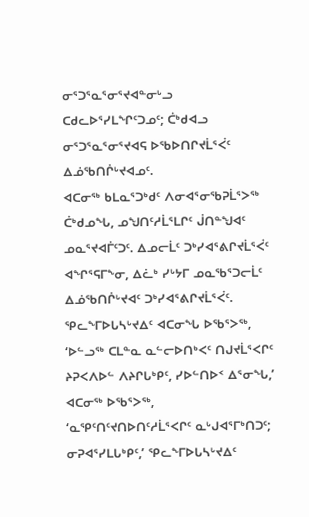ᓂᕐᑐᕐᓇᕐᓂᕐᔪᐊᓐᓂᒡᓗ ᑕᑯᓚᐅᕐᓯᒪᖏᑦᑐᓄᑦ; ᑖᒃᑯᐊᓗ ᓂᕐᑐᕐᓇᕐᓂᕐᔪᐊᕋ ᐅᖃᐅᑎᒋᔪᒫᕐᐹᑦ ᐃᓅᖃᑎᒌᒡᔪᐊᓄᑦ.
ᐊᑕᓂᖅ ᑲᒪᓇᕐᑐᒃᑯᑦ ᐱᓂᐊᕐᓂᖃᕈᒫᕐᐳᖅ ᑖᒃᑯᓄᖓ, ᓄᖑᑎᑦᓱᒫᕐᒪᒋᑦ ᒎᑎᓐᖑᐊᑦ ᓄᓇᕐᔪᐊᒦᑦᑐᑦ. ᐃᓄᓕᒫᑦ ᑐᒃᓯᐊᕐᕕᒋᔪᒫᕐᐹᑦ ᐊᖏᕐᕋᒥᖕᓂ, ᐃᓛᒃ ᓯᒡᔭᒥ ᓄᓇᖃᕐᑐᓕᒫᑦ ᐃᓅᖃᑎᒌᒡᔪᐊᑦ ᑐᒃᓯᐊᕐᕕᒋᔪᒫᕐᐹᑦ.
ᕿᓚᖕᒥᐅᒐᓴᒡᔪᐃᑦ ᐊᑕᓂᖓ ᐅᖃᕐᐳᖅ, ‘ᐅᓪᓗᖅ ᑕᒪᓐᓇ ᓇᓪᓕᐅᑎᒃᐸᑦ ᑎᒍᔪᒫᕐᐸᒋᑦ ᔨᕈᐸᐱᐅᓪ ᐱᔨᒋᒐᒃᑭᑦ, ᓯᐅᓪᑎᐅᑉ ᐃᕐᓂᖓ,’ ᐊᑕᓂᖅ ᐅᖃᕐᐳᖅ, ‘ᓇᕿᑦᑎᑦᔪᑎᐅᑎᑦᓱᒫᕐᐸᒋᑦ ᓇᒡᒍᐊᕐᒥᒃᑎᑐᑦ; ᓂᕈᐊᕐᓯᒪᒐᒃᑭᑦ,’ ᕿᓚᖕᒥᐅᒐᓴᒡᔪᐃᑦ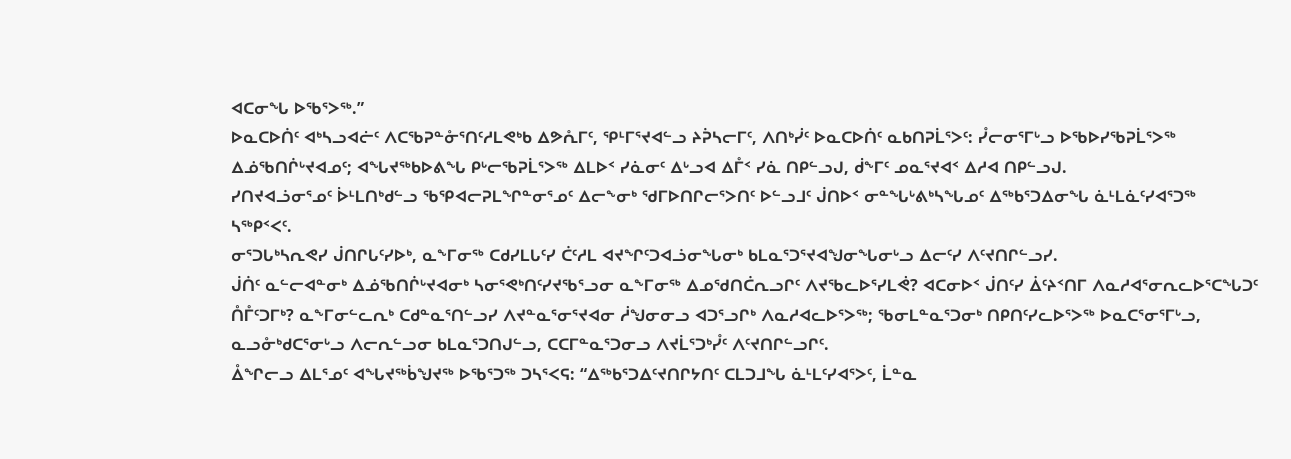ᐊᑕᓂᖓ ᐅᖃᕐᐳᖅ.”
ᐅᓇᑕᐅᑏᑦ ᐊᒃᓴᓗᐊᓖᑦ ᐱᑕᖃᕈᓐᓁᕐᑎᑦᓱᒪᕙᒃᑲ ᐃᕗᕅᒥᑦ, ᕿᒻᒥᕐᔪᐊᓪᓗ ᔨᕉᓴᓕᒥᑦ, ᐱᑎᒃᓰᑦ ᐅᓇᑕᐅᑏᑦ ᓇᑲᑎᕈᒫᕐᐳᑦ: ᓮᓕᓂᕐᒥᒡᓗ ᐅᖃᐅᓯᖃᕈᒫᕐᐳᖅ ᐃᓅᖃᑎᒌᒡᔪᐊᓄᑦ; ᐊᖓᔪᖅᑲᐅᕕᖓ ᑭᒡᓕᖃᕈᒫᕐᐳᖅ ᐃᒪᐅᑉ ᓯᓈᓂᑦ ᐃᒡᓗᐊ ᐃᒤᑉ ᓯᓈ ᑎᑭᓪᓗᒍ, ᑰᖕᒥᑦ ᓄᓇᕐᔪᐊᑉ ᐃᓱᐊ ᑎᑭᓪᓗᒍ.
ᓯᑎᔪᐊᓘᓂᕐᓄᑦ ᐆᒻᒪᑎᒃᑯᓪᓗ ᖃᕿᐊᓕᕈᒪᖏᓐᓂᕐᓄᑦ ᐃᓕᖕᓂᒃ ᖁᒥᐅᑎᒋᓕᕐᐳᑎᑦ ᐅᓪᓗᒧᑦ ᒎᑎᐅᑉ ᓂᓐᖓᒡᕕᒃᓴᖓᓄᑦ ᐃᖅᑲᕐᑐᐃᓂᖓ ᓈᒻᒪᓈᑦᓯᐊᕐᑐᖅ ᓴᖅᑭᑉᐸᑦ.
ᓂᕐᑐᒐᒃᓴᕆᕙᓯ ᒎᑎᒋᒐᑦᓯᐅᒃ, ᓇᖕᒥᓂᖅ ᑕᑯᓯᒪᒐᑦᓯ ᑖᑦᓱᒪ ᐊᔪᖏᑦᑐᐊᓘᓂᖓᓂᒃ ᑲᒪᓇᕐᑐᕐᔪᐊᖑᓂᖓᓂᒡᓗ ᐃᓕᑦᓯ ᐱᑦᔪᑎᒋᓪᓗᓯ.
ᒎᑏᑦ ᓇᓪᓕᐊᓐᓂᒃ ᐃᓅᖃᑎᒌᒡᔪᐊᓂᒃ ᓴᓂᕐᕙᒃᑎᑦᓯᔪᖃᕐᓗᓂ ᓇᖕᒥᓂᖅ ᐃᓄᖁᑎᑖᕆᓗᒋᑦ ᐱᔪᖃᓚᐅᕐᓯᒪᕚ? ᐊᑕᓂᐅᑉ ᒎᑎᑦᓯ ᐄᑦᔨᑉᑎᒥ ᐱᓇᓱᐊᕐᓂᕆᓚᐅᕐᑕᖓᑐᑦ ᑍᒤᑦᑐᒥᒃ? ᓇᖕᒥᓂᓪᓚᕆᒃ ᑕᑯᓐᓇᕐᑎᓪᓗᓯ ᐱᔪᓐᓇᕐᓂᕐᔪᐊᓂ ᓲᖑᓂᓂᓗ ᐊᑐᕐᓗᒋᒃ ᐱᓇᓱᐊᓚᐅᕐᐳᖅ; ᖃᓂᒪᓐᓇᕐᑐᓂᒃ ᑎᑭᑎᑦᓯᓚᐅᕐᐳᖅ ᐅᓇᑕᕐᓂᕐᒥᒡᓗ, ᓇᓗᓁᒃᑯᑕᕐᓂᒡᓗ ᐱᓕᕆᓪᓗᓂ ᑲᒪᓇᕐᑐᑎᒍᓪᓗ, ᑕᑕᒥᓐᓇᕐᑐᓂᓗ ᐱᔪᒫᕐᑐᒃᓮᑦ ᐱᑦᔪᑎᒋᓪᓗᒋᑦ.
ᐂᖏᓕᓗ ᐃᒪᕐᓄᑦ ᐊᖓᔪᖅᑳᖑᔪᖅ ᐅᖃᕐᑐᖅ ᑐᓴᕐᐸᕋ: “ᐃᖅᑲᕐᑐᐃᑦᔪᑎᒋᔭᑎᑦ ᑕᒪᑐᒧᖓ ᓈᒻᒪᑦᓯᐊᕐᐳᑦ, ᒫᓐᓇ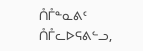ᑍᒤᓐᓇᕕᑦ ᑍᒤᓚᐅᕋᕕᓪᓗ,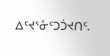ᐃᑦᔪᕐᓁᑦᑐᑑᔪᑎᑦ.